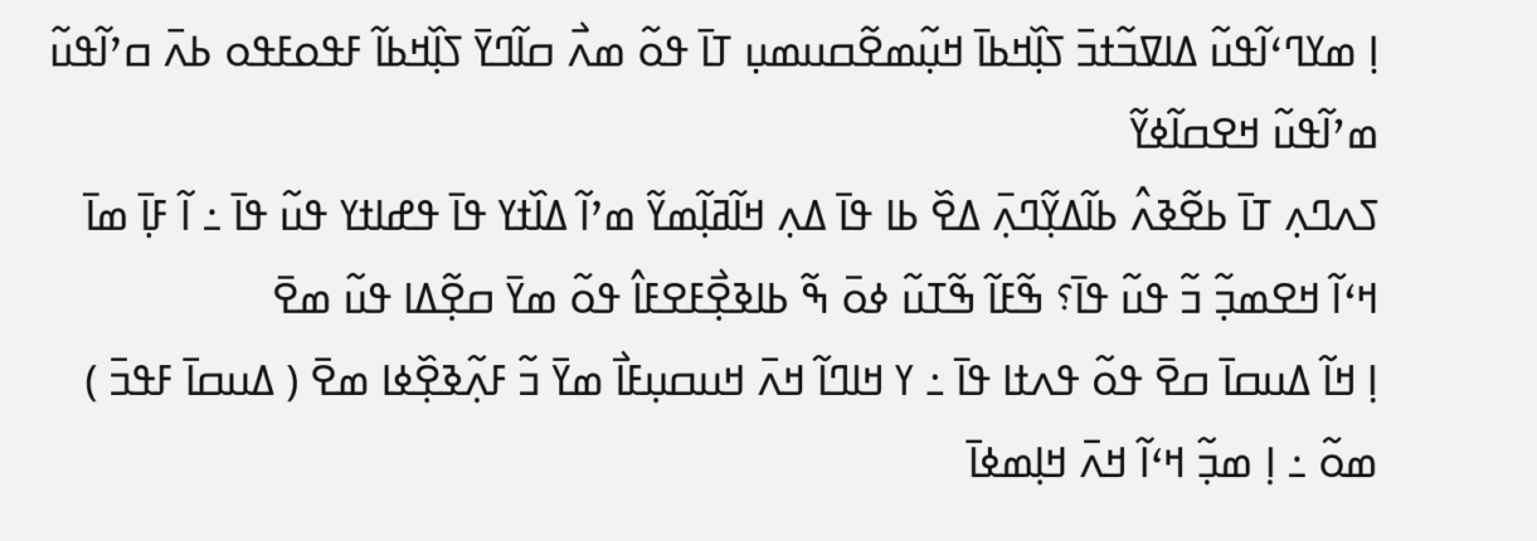ߊ߲ ߘߌߣߵߊ߬ߟߎ߬ ߡߊߜߏ߬ߙߏ߫ ߖߊ߲߰ߞߕߊ߫ ߞߎ߲߬ߘߐ߬ߛߎߘߎ߲ ߠߊ߫ ߟߋ߬ ߘߍ߯ ߛߊ߬ߣߌ߫ ߖߊ߲߰ߞߕߊ߬ ߓߟߋߓߟߋ ߕߍ߫ ߛߴߊ߬ߟߎ߬ ߘߴߊ߬ߟߎ߬ ߞߐߛߊ߬ߦߌ߬
ߖߍߣߍ߲ ߠߊ߫ ߕߐ߬ߢߍ߮ ߕߊ߬ߡߌ߲߬ߣߍ߲߫ ߡߐ߰ ߕߊ ߟߊ߫ ߡߍ߲ ߞߊ߬ߥߊ߲߬ߘߌ߬ ߘߴߊ߬ ߡߊ߰ߙߌ ߟߊ߫ ߟߝߊߙߌ ߟߎ߬ ߟߊ߫ ߸ ߊ߬ ߓߊ߲߫ ߘߊ߫ ߞߵߊ߬ ߞߐߘߏ߲߬ ߏ߬ ߟߎ߬ ߟߊ߫؟ ߒ߬ߓߊ߬ ߒ߬ߠߎ߬ ߦߋ߫ ߒ߬ ߕߊߢߐ߲߯ߓߐߓߊ߮ ߟߋ߬ ߘߌ߫ ߛߐ߲߬ߡߊ ߟߎ߬ ߘߐ߫
ߊ߲ ߞߊ߬ ߡߎߛߊ߫ ߛߐ߫ ߟߋ߬ ߟߍߙߊ ߟߊ߫ ߸ ߌ ߞߊߣߊ߬ ߞߍ߫ ߞߎߛߎ߲ߓߊ߯ ߘߌ߫ ߏ߬ ߓߍ߲߬ߢߐ߲߰ߦߊ ߘߐ߫ ( ߡߎߛߊ߫ ߓߟߏ߫ ) ߘߋ߬ ߸ ߊ߲ ߘߏ߲߬ ߞߵߊ߬ ߞߍ߫ ߞߊ߲ߘߦߊ߫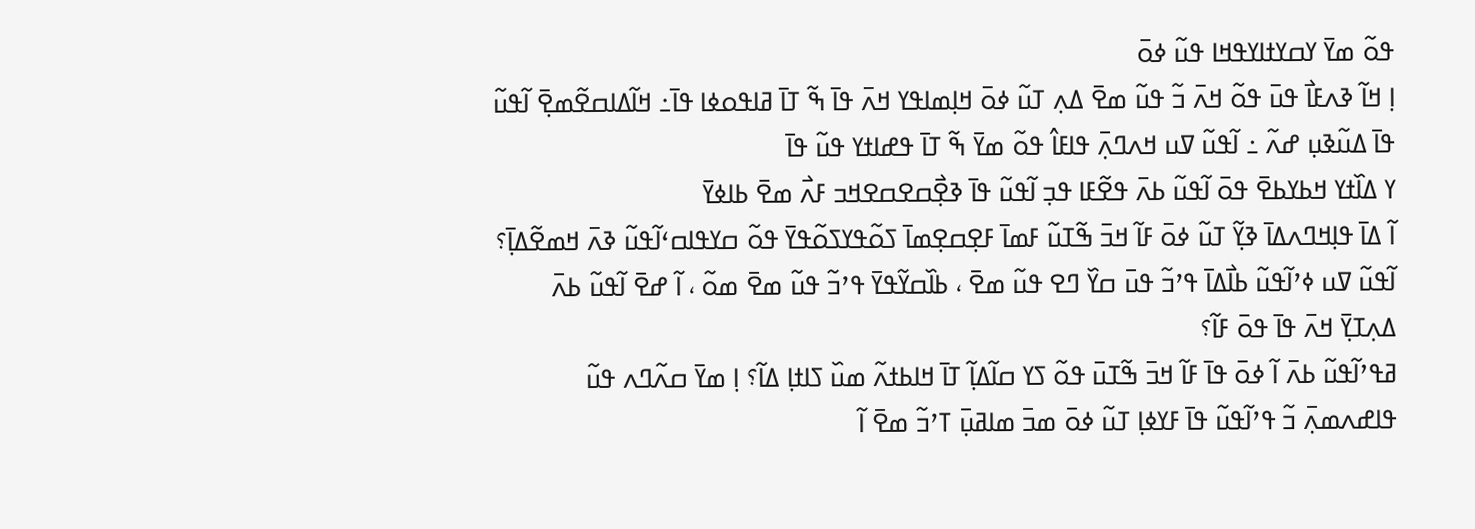ߟߋ߬ ߘߌ߫ ߌߛߌߙߊߌߟߞߊ ߟߎ߬ ߦߋ߫
ߊ߲ ߞߊ߬ ߢߍߓߊ߯ ߟߎ߫ ߟߋ߬ ߞߍ߫ ߏ߬ ߟߎ߬ ߘߐ߫ ߡߍ߲ ߠߎ߬ ߦߋ߫ ߞߊ߲ߘߊߟߌ ߞߍ߫ ߟߊ߫ ߒ߬ ߠߊ߫ ߥߊߟߋߦߊ ߟߊ߫߸ ߞߊ߬ߡߊߛߐ߬ߘߐ߲߫ ߊ߬ߟߎ߬ ߟߊ߫ ߡߎ߬ߢߎ߲ ߝߍ߬ ߸ ߊ߬ߟߎ߬ ߜߎ ߞߍߣߍ߲߫ ߟߊߓߊ߮ ߟߋ߬ ߘߌ߫ ߒ߬ ߠߊ߫ ߟߝߊߙߌ ߟߎ߬ ߟߊ߫
ߌ ߡߊ߰ߙߌ ߞߕߌߕߐ߫ ߟߋ߫ ߊ߬ߟߎ߬ ߕߍ߫ ߟߐ߬ߓߊ ߟߏ߲ ߊ߬ߟߎ߬ ߟߊ߫ ߢߐ߲߯ߛߐߛߐߞߏ ߓߍ߯ ߘߐ߫ ߕߊߦߌ߫
ߊ߬ ߡߊ߫ ߟߊ߲ߞߣߍߡߊ߫ ߢߌ߲߬ ߠߎ߬ ߦߋ߫ ߓߊ߬ ߞߏ߫ ߒ߬ߠߎ߬ ߓߘߊ߫ ߓߐ߲ߛߐ߲ߘߊ߫ ߖߋ߬ߟߌߖߋ߬ߟߌ߫ ߟߋ߬ ߛߌߟߊߛߵߊ߬ߟߎ߬ ߢߍ߫ ߞߘߐ߬ߡߊ߲߫؟ ߊ߬ߟߎ߬ ߜߎ ߦߴߊ߬ߟߎ߬ ߕߊ߯ߡߊ߫ ߟߴߏ߬ ߟߎ߫ ߛߌ߰ ߣߐ ߟߎ߬ ߘߐ߫ ، ߕߊ߰ߛߌ߬ߟߌ߫ ߟߴߏ߬ ߟߎ߬ ߘߐ߫ ߘߋ߬ ، ߊ߬ ߝߐ߫ ߊ߬ߟߎ߬ ߕߍ߫ ߡߍ߲ߠߌ߲߫ ߞߍ߫ ߟߊ߫ ߟߋ߫ ߓߊ߬؟
ߥߟߴߊ߬ߟߎ߬ ߕߍ߫ ߊ߬ ߦߋ߫ ߟߊ߫ ߓߊ߬ ߞߏ߫ ߒ߬ߠߎ߫ ߟߋ߬ ߖߌ ߛߊ߬ߡߊ߲߬ ߠߊ߫ ߞߊߕߙߍ߬ ߘߎ߰ ߖߊߙߊ߲ ߡߊ߬؟ ߊ߲ ߘߌ߫ ߛߍ߬ߣߍ ߟߎ߬ ߟߊߝߍߘߍ߲߫ ߏ߬ ߟߴߊ߬ߟߎ߬ ߟߊ߫ ߓߌߦߊ߲ ߠߎ߬ ߦߋ߫ ߘߏ߫ ߘߊߥߎ߲߫ ߠߴߏ߬ ߘߐ߫ ߊ߬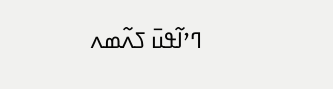ߣߴߊ߬ߟߎ߫ ߖߍ߬ߘߍ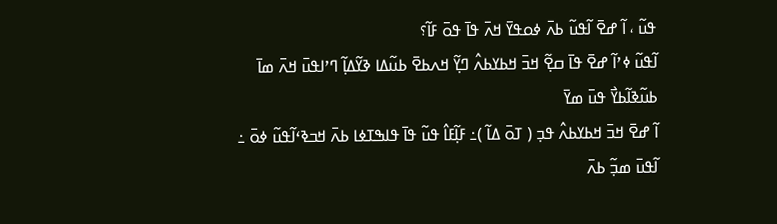ߟߎ߬ ، ߊ߬ ߝߐ߫ ߊ߬ߟߎ߬ ߕߍ߫ ߦߋߟߌ߫ ߞߍ߫ ߟߊ߫ ߟߋ߫ ߓߊ߬؟
ߊ߬ߟߎ߬ ߦߴߊ߬ ߝߐ߫ ߟߊ߫ ߛߐ߲߬ ߞߏ߫ ߞߕߌߕߍ߮ ߣߌ߲߬ ߞߍߕߐ߫ ߕߎ߬ߡߊ ߢߌ߬ߡߊ߲߬ ߣߴߊߟߎ߫ ߞߍ߫ ߘߊ߫ ߕߎ߬ߢߊ߬ߕߌ߯ ߟߎ߫ ߘߌ߫
ߊ߬ ߝߐ߫ ߞߏ߫ ߞߕߌߕߍ߮ ߟߏ߲ ( ߠߋ߫ ߡߊ߬ )߸ ߓߊ߲߬ߓߊ߮ ߟߎ߬ ߟߊ߫ ߟߊߒߠߦߊ ߕߍ߫ ߞߏߢߵߊ߬ߟߎ߬ ߦߋ߫ ߸ ߊ߬ߟߎ߫ ߘߏ߲߬ ߕߍ߫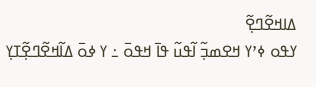ߡߊߞߐ߬ߣߐ߲߬
ߌߟߋ ߦߴߌ ߞߐߘߏ߲߬ ߊ߬ߟߎ߬ ߟߊ߫ ߞߟߋ߫ ߸ ߌ ߦߋ߫ ߡߊ߬ߞߐ߬ߣߐ߲߬ߠߌ߲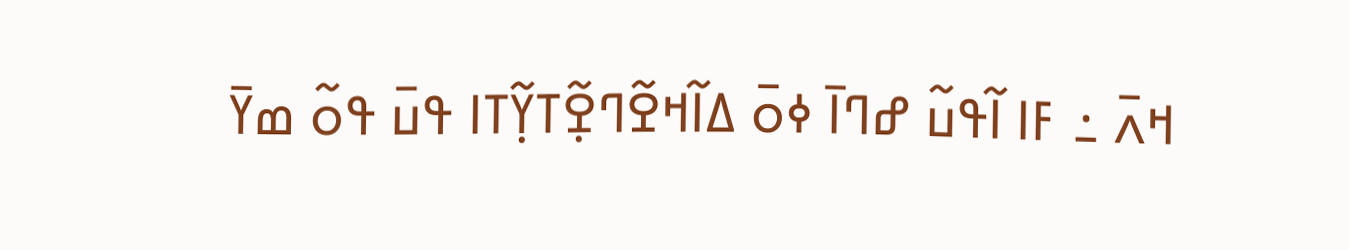ߞߍ߫ ߸ ߓߊ ߊ߬ߟߎ߬ ߝߣߊ߫ ߦߋ߫ ߡߊ߬ߞߐ߬ߣߐ߲߬ߠߌ߲߬ߠߊ ߟߎ߫ ߟߋ߬ ߘߌ߫